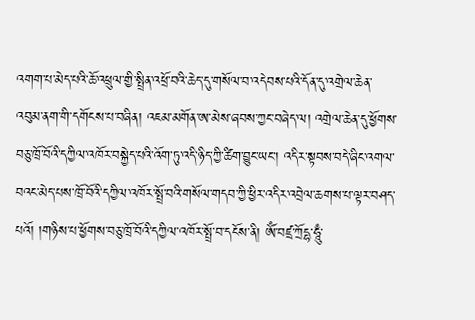འགག་པ་མེད་པའི་ཆོ་འཕྲུལ་གྱི་སྤྲིན་འཕྲོ་བའི་ཆེད་དུ་གསོལ་བ་འདེབས་པའི་དོན་དུ་འགྲེལ་ཆེན་འབུམ་ནག་གི་དགོངས་པ་བཞིན། འཇམ་མགོན་ཨ་མེས་ཞབས་ཀྱང་བཞེད་ལ། འགྲེལ་ཆེན་དུ་ཕྱོགས་བཅུ་ཁྲོ་བོའི་དཀྱིལ་འཁོར་བསྐྱེད་པའི་འོག་ཏུ་འདི་ཉིད་ཀྱི་ཚིག་བྱུང་ཡང་། འདིར་སྟབས་བདེ་ཞིང་འགལ་བའང་མེད་པས་ཁྲོ་བོའི་དཀྱིལ་འཁོར་སྤྲོ་བའི་གསོལ་གདབ་ཀྱི་ཕྱིར་འདིར་འབྲེལ་ཆགས་པ་ལྟར་བཤད་པའོ། །གཉིས་པ་ཕྱོགས་བཅུ་ཁྲོ་བོའི་དཀྱིལ་འཁོར་སྤྲོ་བ་དངོས་ནི། ཨོཾ་བཛྲ་ཀྲོདྷ་ཧཱུྃ་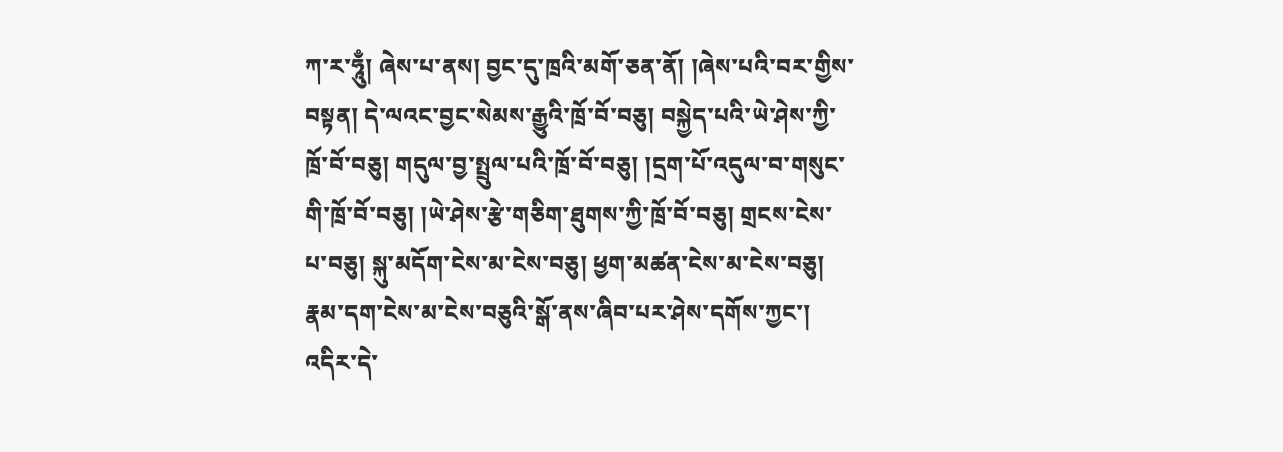ཀ་ར་ཧཱུྃ། ཞེས་པ་ནས། བྱང་དུ་ཁྲའི་མགོ་ཅན་ནོ། །ཞེས་པའི་བར་གྱིས་བསྟན། དེ་ལའང་བྱང་སེམས་རྒྱུའི་ཁྲོ་བོ་བཅུ། བསྐྱེད་པའི་ཡེ་ཤེས་ཀྱི་ཁྲོ་བོ་བཅུ། གདུལ་བྱ་སྤྲུལ་པའི་ཁྲོ་བོ་བཅུ། །དྲག་པོ་འདུལ་བ་གསུང་གི་ཁྲོ་བོ་བཅུ། །ཡེ་ཤེས་རྩེ་གཅིག་ཐུགས་ཀྱི་ཁྲོ་བོ་བཅུ། གྲངས་ངེས་པ་བཅུ། སྐུ་མདོག་ངེས་མ་ངེས་བཅུ། ཕྱག་མཚན་ངེས་མ་ངེས་བཅུ། རྣམ་དག་ངེས་མ་ངེས་བཅུའི་སྒོ་ནས་ཞིབ་པར་ཤེས་དགོས་ཀྱང་། འདིར་དེ་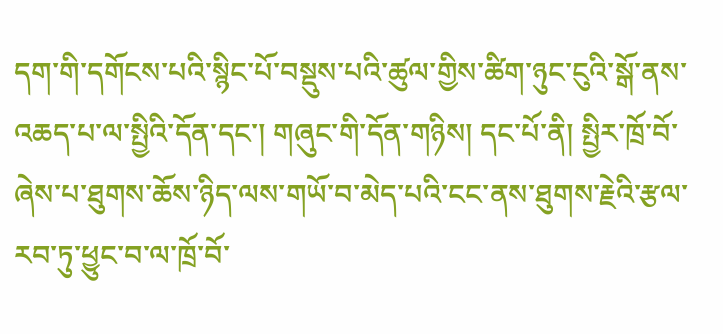དག་གི་དགོངས་པའི་སྙིང་པོ་བསྡུས་པའི་ཚུལ་གྱིས་ཚིག་ཉུང་ངུའི་སྒོ་ནས་འཆད་པ་ལ་སྤྱིའི་དོན་དང་། གཞུང་གི་དོན་གཉིས། དང་པོ་ནི། སྤྱིར་ཁྲོ་བོ་ཞེས་པ་ཐུགས་ཆོས་ཉིད་ལས་གཡོ་བ་མེད་པའི་ངང་ནས་ཐུགས་རྗེའི་རྩལ་རབ་ཏུ་ཕྱུང་བ་ལ་ཁྲོ་བོ་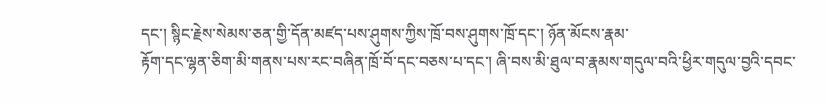དང་། སྙིང་རྗེས་སེམས་ཅན་གྱི་དོན་མཛད་པས་ཤུགས་ཀྱིས་ཁྲོ་བས་ཤུགས་ཁྲོ་དང་། ཉོན་མོངས་རྣམ་
རྟོག་དང་ལྷན་ཅིག་མི་གནས་པས་རང་བཞིན་ཁྲོ་བོ་དང་བཅས་པ་དང་། ཞི་བས་མི་ཐུལ་བ་རྣམས་གདུལ་བའི་ཕྱིར་གདུལ་བྱའི་དབང་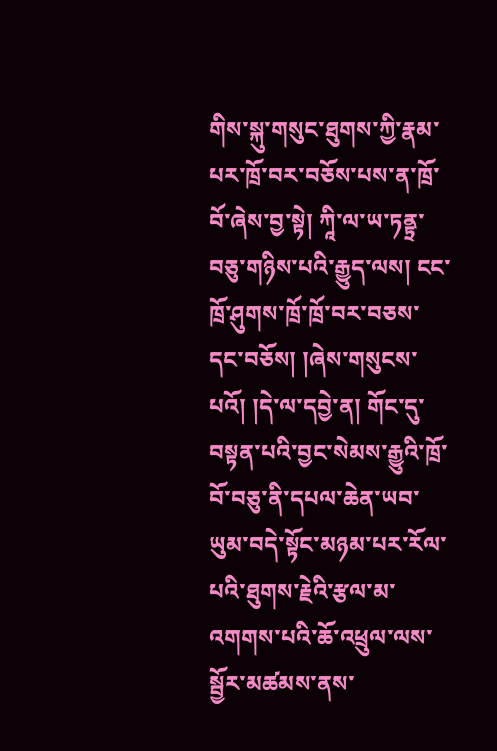གིས་སྐུ་གསུང་ཐུགས་ཀྱི་རྣམ་པར་ཁྲོ་བར་བཅོས་པས་ན་ཁྲོ་བོ་ཞེས་བྱ་སྟེ། ཀཱི་ལ་ཡ་ཏནྟྲ་བཅུ་གཉིས་པའི་རྒྱུད་ལས། ངང་ཁྲོ་ཤུགས་ཁྲོ་ཁྲོ་བར་བཅས་དང་བཅོས། །ཞེས་གསུངས་པའོ། །དེ་ལ་དབྱེ་ན། གོང་དུ་བསྟན་པའི་བྱང་སེམས་རྒྱུའི་ཁྲོ་བོ་བཅུ་ནི་དཔལ་ཆེན་ཡབ་ཡུམ་བདེ་སྟོང་མཉམ་པར་རོལ་པའི་ཐུགས་རྗེའི་རྩལ་མ་འགགས་པའི་ཆོ་འཕྲུལ་ལས་སྦྱོར་མཚམས་ནས་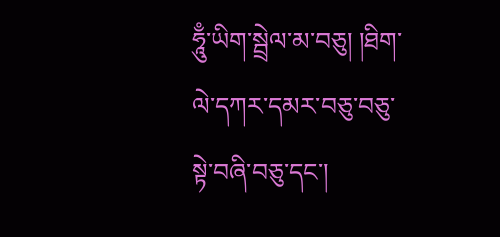ཧཱུྃ་ཡིག་སྦྲེལ་མ་བཅུ། །ཐིག་ལེ་དཀར་དམར་བཅུ་བཅུ་སྟེ་བཞི་བཅུ་དང་།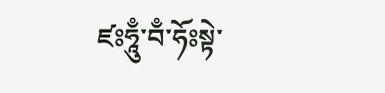ཛཿཧཱུྃ་བྃ་ཧོཿསྟེ་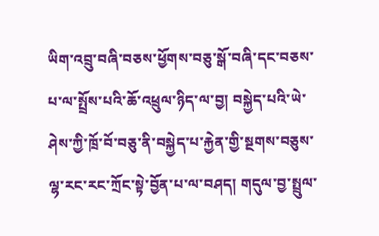ཡིག་འབྲུ་བཞི་བཅས་ཕྱོགས་བཅུ་སྒོ་བཞི་དང་བཅས་པ་ལ་སྤྲོས་པའི་ཆོ་འཕྲུལ་ཉིད་ལ་བྱ། བསྐྱེད་པའི་ཡེ་ཤེས་ཀྱི་ཁྲོ་བོ་བཅུ་ནི་བསྐྱེད་པ་རྐྱེན་གྱི་སྔགས་བཅུས་ལྷ་རང་རང་ཀྲོང་སྟེ་བྱོན་པ་ལ་བཤད། གདུལ་བྱ་སྤྲུལ་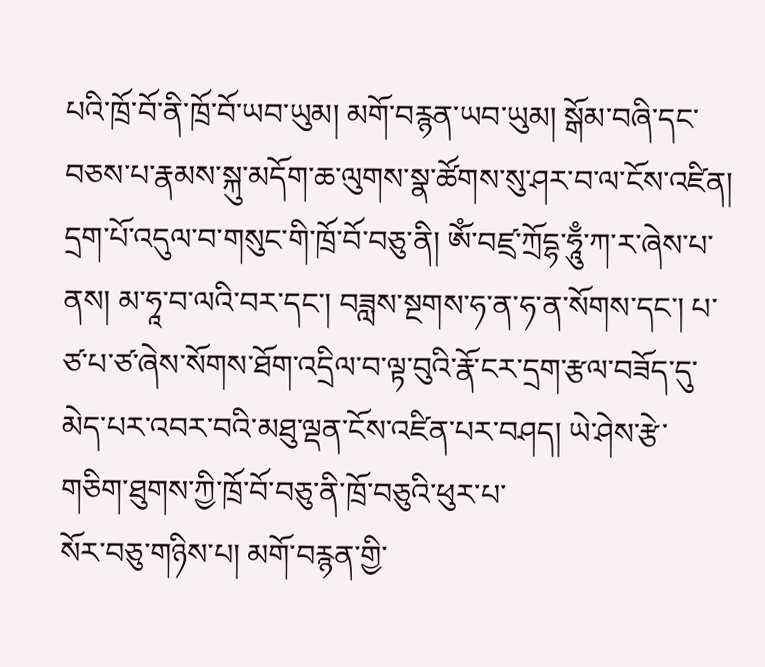པའི་ཁྲོ་བོ་ནི་ཁྲོ་བོ་ཡབ་ཡུམ། མགོ་བརྙན་ཡབ་ཡུམ། སྒོམ་བཞི་དང་བཅས་པ་རྣམས་སྐུ་མདོག་ཆ་ལུགས་སྣ་ཚོགས་སུ་ཤར་བ་ལ་ངོས་འཛིན། དྲག་པོ་འདུལ་བ་གསུང་གི་ཁྲོ་བོ་བཅུ་ནི། ཨོཾ་བཛྲ་ཀྲོདྷ་ཧཱུྃ་ཀ་ར་ཞེས་པ་ནས། མ་ཧཱ་བ་ལའི་བར་དང་། བཟླས་སྔགས་ཧ་ན་ཧ་ན་སོགས་དང་། པ་ཙ་པ་ཙ་ཞེས་སོགས་ཐོག་འདྲིལ་བ་ལྟ་བུའི་རྣོ་ངར་དྲག་རྩལ་བཟོད་དུ་མེད་པར་འབར་བའི་མཐུ་ལྡན་ངོས་འཛིན་པར་བཤད། ཡེ་ཤེས་རྩེ་གཅིག་ཐུགས་ཀྱི་ཁྲོ་བོ་བཅུ་ནི་ཁྲོ་བཅུའི་ཕུར་པ་
སོར་བཅུ་གཉིས་པ། མགོ་བརྙན་གྱི་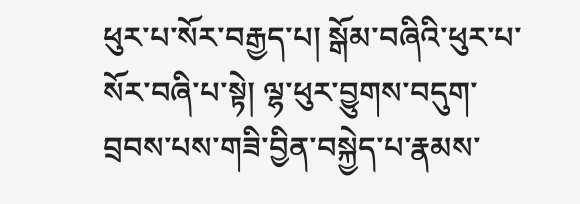ཕུར་པ་སོར་བརྒྱད་པ། སྒོམ་བཞིའི་ཕུར་པ་སོར་བཞི་པ་སྟེ། ལྷ་ཕུར་བྱུགས་བདུག་བྲབས་པས་གཟི་བྱིན་བསྐྱེད་པ་རྣམས་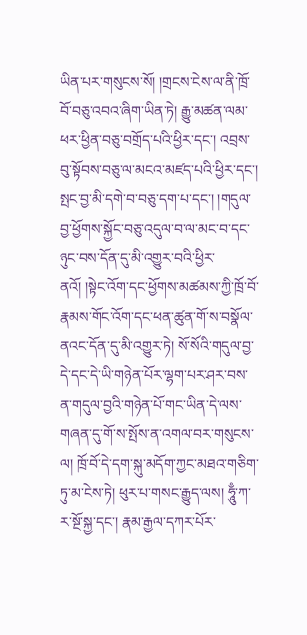ཡིན་པར་གསུངས་སོ། །གྲངས་ངེས་ལ་ནི་ཁྲོ་བོ་བཅུ་འབའ་ཞིག་ཡིན་ཏེ། རྒྱུ་མཚན་ལམ་ཕར་ཕྱིན་བཅུ་བགྲོད་པའི་ཕྱིར་དང་། འབྲས་བུ་སྟོབས་བཅུ་ལ་མངའ་མཛད་པའི་ཕྱིར་དང་། སྤང་བྱ་མི་དགེ་བ་བཅུ་དག་པ་དང་། །གདུལ་བྱ་ཕྱོགས་སྐྱོང་བཅུ་འདུལ་བ་ལ་མང་བ་དང་ཉུང་བས་དོན་དུ་མི་འགྱུར་བའི་ཕྱིར་ནའོ། །སྟེང་འོག་དང་ཕྱོགས་མཚམས་ཀྱི་ཁྲོ་བོ་རྣམས་གོང་འོག་དང་ཕན་ཚུན་གོ་ས་བསྣོལ་ནའང་དོན་དུ་མི་འགྱུར་ཏེ། སོ་སོའི་གདུལ་བྱ་དེ་དང་དེ་ཡི་གཉེན་པོར་ལྷག་པར་ཤར་བས་ན་གདུལ་བྱའི་གཉེན་པོ་གང་ཡིན་དེ་ལས་གཞན་དུ་གོ་ས་སྤོས་ན་འགལ་བར་གསུངས་ལ། ཁྲོ་བོ་དེ་དག་སྐུ་མདོག་ཀྱང་མཐའ་གཅིག་ཏུ་མ་ངེས་ཏེ། ཕུར་པ་གསང་རྒྱུད་ལས། ཧཱུྃ་ཀ་ར་སྔོ་སྐྱ་དང་། རྣམ་རྒྱལ་དཀར་པོར་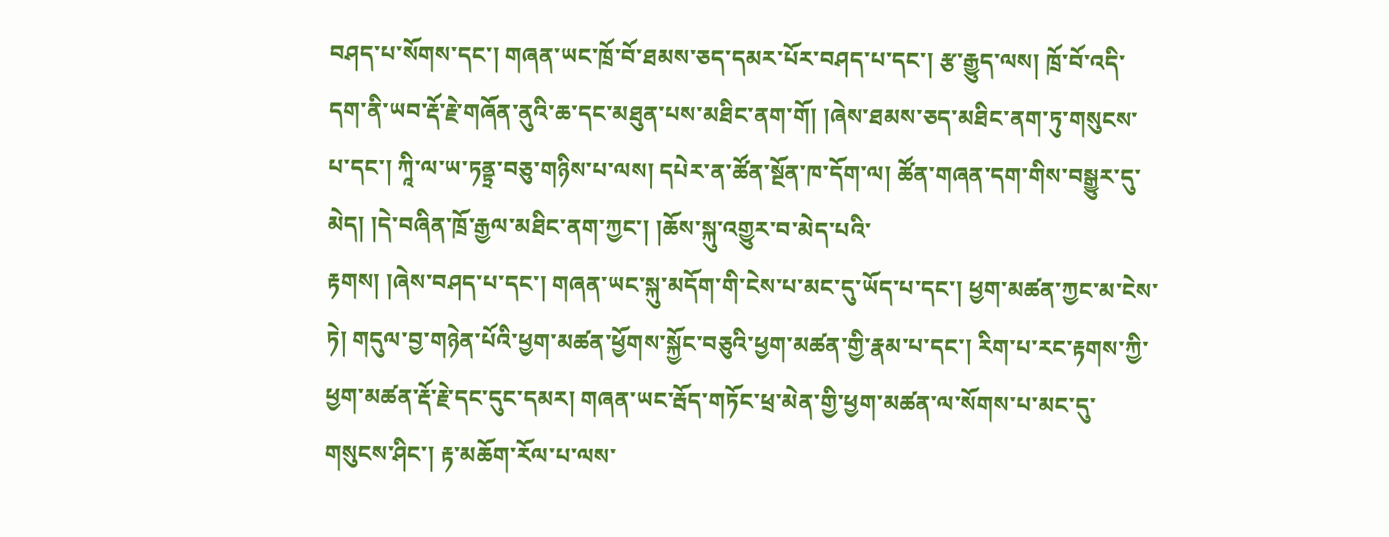བཤད་པ་སོགས་དང་། གཞན་ཡང་ཁྲོ་བོ་ཐམས་ཅད་དམར་པོར་བཤད་པ་དང་། རྩ་རྒྱུད་ལས། ཁྲོ་བོ་འདི་དག་ནི་ཡབ་རྡོ་རྗེ་གཞོན་ནུའི་ཆ་དང་མཐུན་པས་མཐིང་ནག་གོ། །ཞེས་ཐམས་ཅད་མཐིང་ནག་ཏུ་གསུངས་པ་དང་། ཀཱི་ལ་ཡ་ཏནྟྲ་བཅུ་གཉིས་པ་ལས། དཔེར་ན་ཚོན་སྔོན་ཁ་དོག་ལ། ཚོན་གཞན་དག་གིས་བསྒྱུར་དུ་མེད། །དེ་བཞིན་ཁྲོ་རྒྱལ་མཐིང་ནག་ཀྱང་། །ཆོས་སྐུ་འགྱུར་བ་མེད་པའི་
རྟགས། །ཞེས་བཤད་པ་དང་། གཞན་ཡང་སྐུ་མདོག་གི་ངེས་པ་མང་དུ་ཡོད་པ་དང་། ཕྱག་མཚན་ཀྱང་མ་ངེས་ཏེ། གདུལ་བྱ་གཉེན་པོའི་ཕྱག་མཚན་ཕྱོགས་སྐྱོང་བཅུའི་ཕྱག་མཚན་གྱི་རྣམ་པ་དང་། རིག་པ་རང་རྟགས་ཀྱི་ཕྱག་མཚན་རྡོ་རྗེ་དང་དུང་དམར། གཞན་ཡང་རྦོད་གཏོང་ཕྲ་མེན་གྱི་ཕྱག་མཚན་ལ་སོགས་པ་མང་དུ་གསུངས་ཤིང་། རྟ་མཆོག་རོལ་པ་ལས་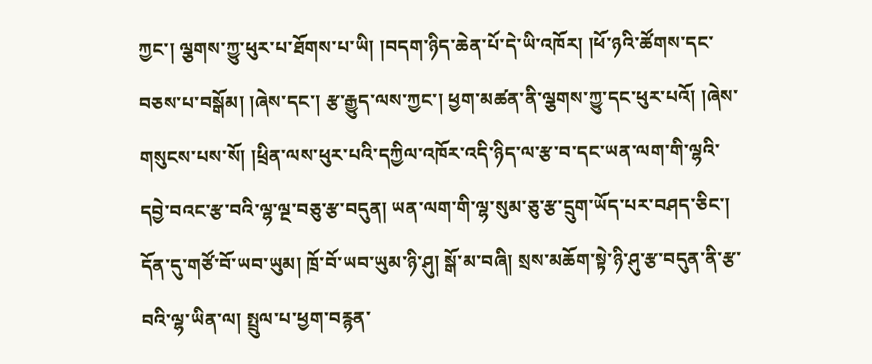ཀྱང་། ལྕགས་ཀྱུ་ཕུར་པ་ཐོགས་པ་ཡི། །བདག་ཉིད་ཆེན་པོ་དེ་ཡི་འཁོར། །ཕོ་ཉའི་ཚོགས་དང་བཅས་པ་བསྒོམ། །ཞེས་དང་། རྩ་རྒྱུད་ལས་ཀྱང་། ཕྱག་མཚན་ནི་ལྕགས་ཀྱུ་དང་ཕུར་པའོ། །ཞེས་གསུངས་པས་སོ། །ཕྲིན་ལས་ཕུར་པའི་དཀྱིལ་འཁོར་འདི་ཉིད་ལ་རྩ་བ་དང་ཡན་ལག་གི་ལྷའི་དབྱེ་བའང་རྩ་བའི་ལྷ་ལྔ་བཅུ་རྩ་བདུན། ཡན་ལག་གི་ལྷ་སུམ་ཅུ་རྩ་དྲུག་ཡོད་པར་བཤད་ཅིང་། དོན་དུ་གཙོ་བོ་ཡབ་ཡུམ། ཁྲོ་བོ་ཡབ་ཡུམ་ཉི་ཤུ། སྒོ་མ་བཞི། སྲས་མཆོག་སྟེ་ཉི་ཤུ་རྩ་བདུན་ནི་རྩ་བའི་ལྷ་ཡིན་ལ། སྤྲུལ་པ་ཕྱག་བརྙན་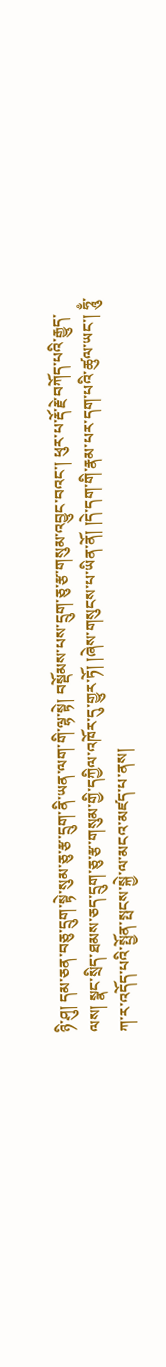ཉི་ཤུ། དམ་ཅན་བཅུ་དྲུག་སྟེ་སུམ་ཅུ་རྩ་དྲུག་ནི་ཡན་ལག་གི་ལྷ་སྟེ། བསྡོམས་པས་དྲུག་ཅུ་རྩ་གསུམ་འབྱུང་བའང་། ཕུར་པ་རྡོ་རྗེ་བཀོད་པའི་རྒྱུད་ལས། སྣང་སྲིད་ཐམས་ཅད་དྲུག་ཅུ་རྩ་གསུམ་གྱི་དཀྱིལ་འཁོར་དུ་གྱུར་ཏོ། །ཞེས་གསུངས་པ་ཡིན་ནོ། །དེ་དག་གི་རྣམ་པར་དག་པའི་ཚུལ་ཡང་། ཧཱུྃ་ཀ་ར་འདོད་པའི་སྤྱོན་སྤངས་སྐྱེ་ལ་མངའ་མཛད་པ་ནས།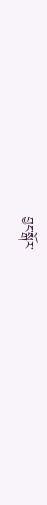བྱང་སྒོར་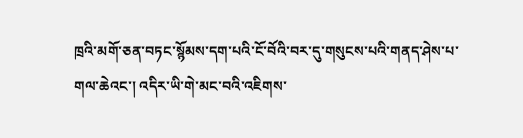ཁྲའི་མགོ་ཅན་བཏང་སྙོམས་དག་པའི་ངོ་བོའི་བར་དུ་གསུངས་པའི་གནད་ཤེས་པ་གལ་ཆེའང་། འདིར་ཡི་གེ་མང་བའི་འཇིགས་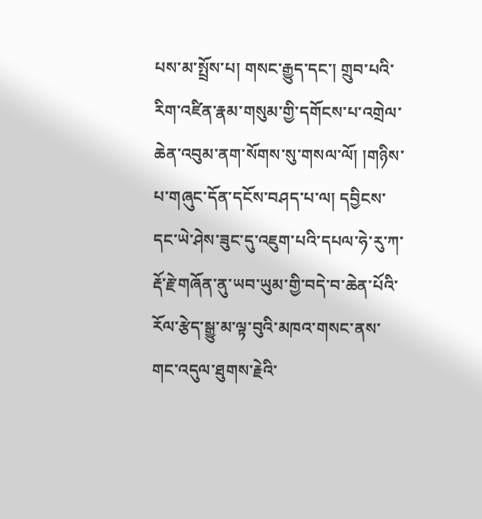པས་མ་སྤྲོས་པ། གསང་རྒྱུད་དང་། གྲུབ་པའི་རིག་འཛིན་རྣམ་གསུམ་གྱི་དགོངས་པ་འགྲེལ་ཆེན་འབུམ་ནག་སོགས་སུ་གསལ་ལོ། །གཉིས་པ་གཞུང་དོན་དངོས་བཤད་པ་ལ། དབྱིངས་དང་ཡེ་ཤེས་ཟུང་དུ་འཇུག་པའི་དཔལ་ཧེ་རུ་ཀ་རྡོ་རྗེ་གཞོན་ནུ་ཡབ་ཡུམ་གྱི་བདེ་བ་ཆེན་པོའི་རོལ་རྩེད་སྒྱུ་མ་ལྟ་བུའི་མཁའ་གསང་ནས་གང་འདུལ་ཐུགས་རྗེའི་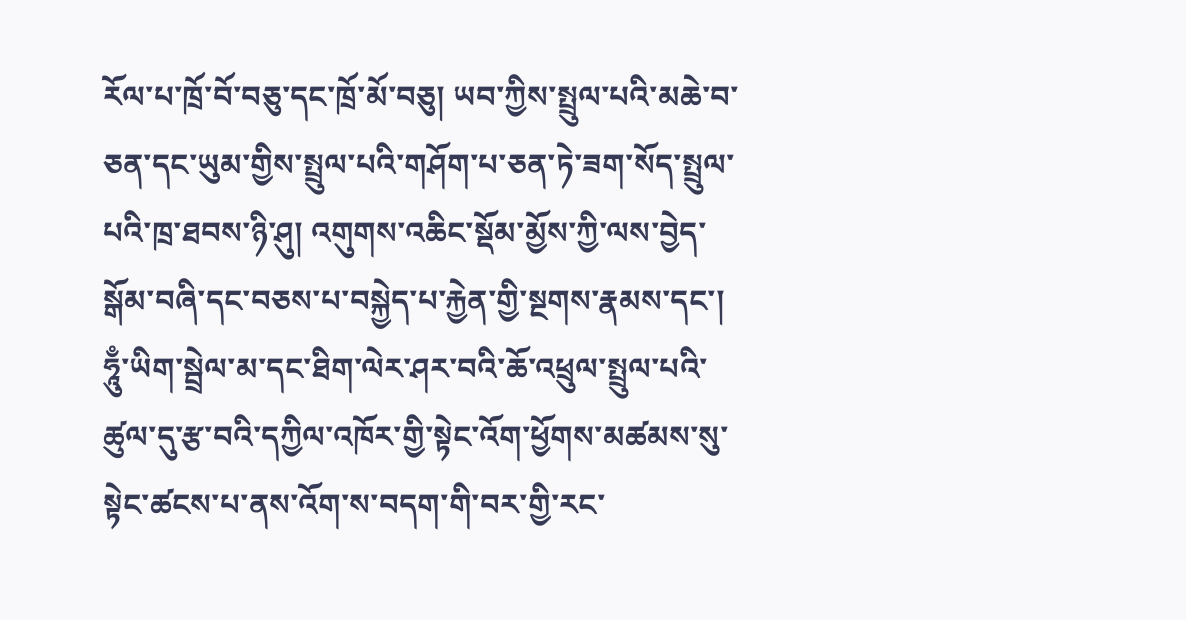རོལ་པ་ཁྲོ་བོ་བཅུ་དང་ཁྲོ་མོ་བཅུ། ཡབ་ཀྱིས་སྤྲུལ་པའི་མཆེ་བ་ཅན་དང་ཡུམ་གྱིས་སྤྲུལ་པའི་གཤོག་པ་ཅན་ཏེ་ཟག་སོད་སྤྲུལ་པའི་ཁྲ་ཐབས་ཉི་ཤུ། འགུགས་འཆིང་སྡོམ་མྱོས་ཀྱི་ལས་བྱེད་སྒོམ་བཞི་དང་བཅས་པ་བསྐྱེད་པ་རྐྱེན་གྱི་སྔགས་རྣམས་དང་། ཧཱུྃ་ཡིག་སྦྲེལ་མ་དང་ཐིག་ལེར་ཤར་བའི་ཆོ་འཕྲུལ་སྤྲུལ་པའི་ཚུལ་དུ་རྩ་བའི་དཀྱིལ་འཁོར་གྱི་སྟེང་འོག་ཕྱོགས་མཚམས་སུ་སྟེང་ཚངས་པ་ནས་འོག་ས་བདག་གི་བར་གྱི་རང་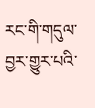རང་གི་གདུལ་བྱར་གྱུར་པའི་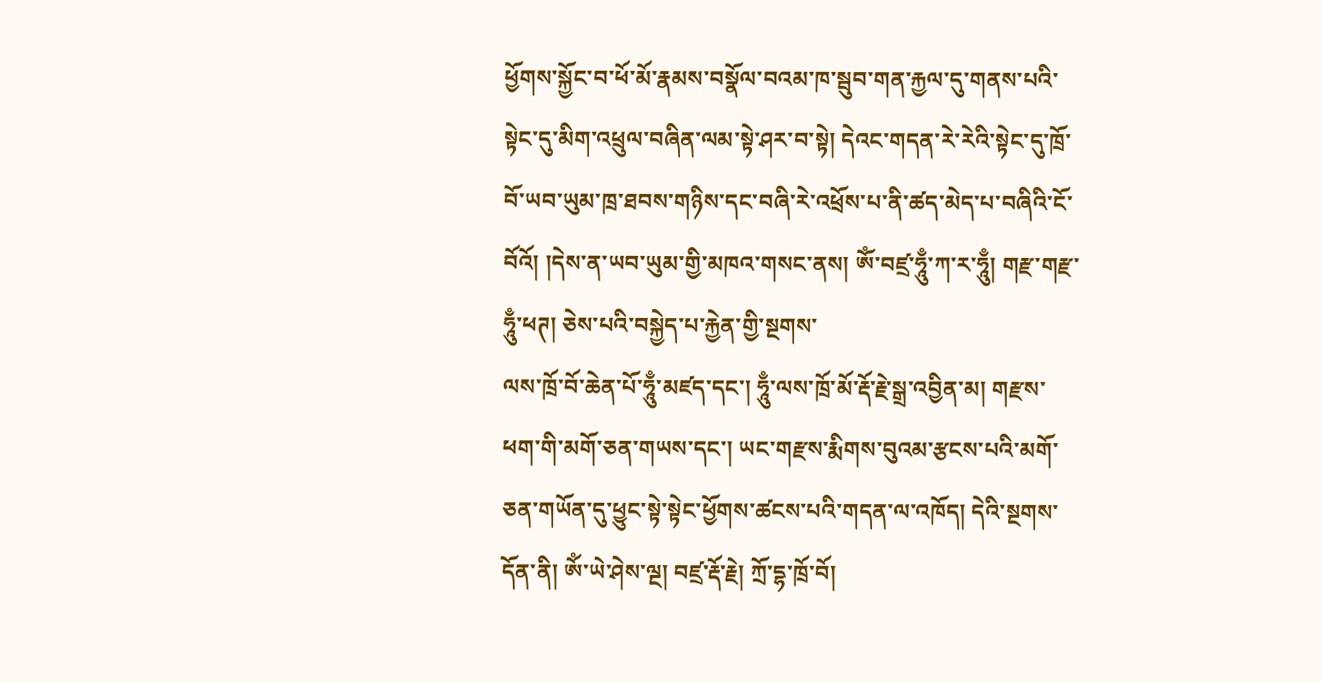ཕྱོགས་སྐྱོང་བ་ཕོ་མོ་རྣམས་བསྣོལ་བའམ་ཁ་སྦུབ་གན་རྐྱལ་དུ་གནས་པའི་སྟེང་དུ་མིག་འཕྲུལ་བཞིན་ལམ་སྟེ་ཤར་བ་སྟེ། དེའང་གདན་རེ་རེའི་སྟེང་དུ་ཁྲོ་བོ་ཡབ་ཡུམ་ཁྲ་ཐབས་གཉིས་དང་བཞི་རེ་འཕྲོས་པ་ནི་ཚད་མེད་པ་བཞིའི་ངོ་བོའོ། །དེས་ན་ཡབ་ཡུམ་གྱི་མཁའ་གསང་ནས། ཨོཾ་བཛྲ་ཧཱུྃ་ཀ་ར་ཧཱུྃ། གརྫ་གརྫ་ཧཱུྃ་ཕཊ། ཅེས་པའི་བསྐྱེད་པ་རྐྱེན་གྱི་སྔགས་
ལས་ཁྲོ་བོ་ཆེན་པོ་ཧཱུྃ་མཛད་དང་། ཧཱུྃ་ལས་ཁྲོ་མོ་རྡོ་རྗེ་སྒྲ་འབྱིན་མ། གརྫས་ཕག་གི་མགོ་ཅན་གཡས་དང་། ཡང་གརྫས་རྨིགས་བུའམ་རྩངས་པའི་མགོ་ཅན་གཡོན་དུ་ཕྱུང་སྟེ་སྟེང་ཕྱོགས་ཚངས་པའི་གདན་ལ་འཁོད། དེའི་སྔགས་དོན་ནི། ཨོཾ་ཡེ་ཤེས་ལྔ། བཛྲ་རྡོ་རྗེ། ཀྲོ་དྷ་ཁྲོ་བོ།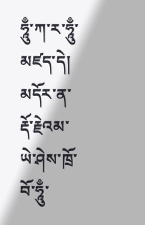ཧཱུྃ་ཀ་ར་ཧཱུྃ་མཛད་དེ། མདོར་ན་རྡོ་རྗེའམ་ཡེ་ཤེས་ཁྲོ་བོ་ཧཱུྃ་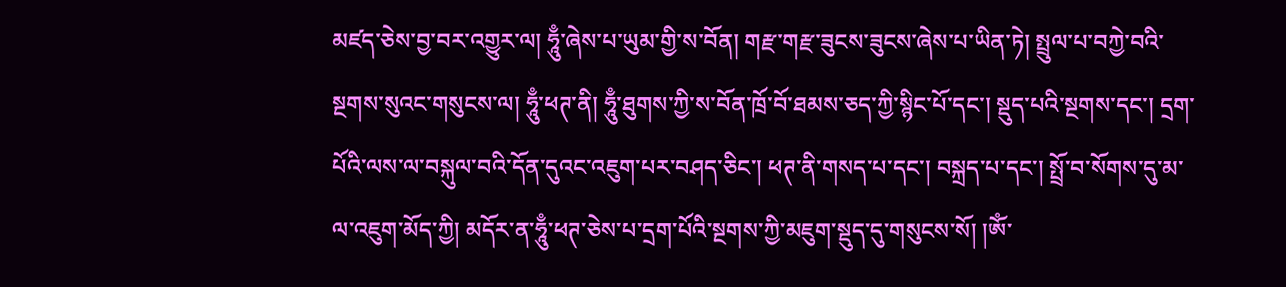མཛད་ཅེས་བྱ་བར་འགྱུར་ལ། ཧཱུྃ་ཞེས་པ་ཡུམ་གྱི་ས་བོན། གརྫ་གརྫ་ཟུངས་ཟུངས་ཞེས་པ་ཡིན་ཏེ། སྤྲུལ་པ་བཀྱེ་བའི་སྔགས་སུའང་གསུངས་ལ། ཧཱུྃ་ཕཊ་ནི། ཧཱུྃ་ཐུགས་ཀྱི་ས་བོན་ཁྲོ་བོ་ཐམས་ཅད་ཀྱི་སྙིང་པོ་དང་། སྡུད་པའི་སྔགས་དང་། དྲག་པོའི་ལས་ལ་བསྐུལ་བའི་དོན་དུའང་འཇུག་པར་བཤད་ཅིང་། ཕཊ་ནི་གསད་པ་དང་། བསྐྲད་པ་དང་། སྤྲོ་བ་སོགས་དུ་མ་ལ་འཇུག་མོད་ཀྱི། མདོར་ན་ཧཱུྃ་ཕཊ་ཅེས་པ་དྲག་པོའི་སྔགས་ཀྱི་མཇུག་སྡུད་དུ་གསུངས་སོ། །ཨོཾ་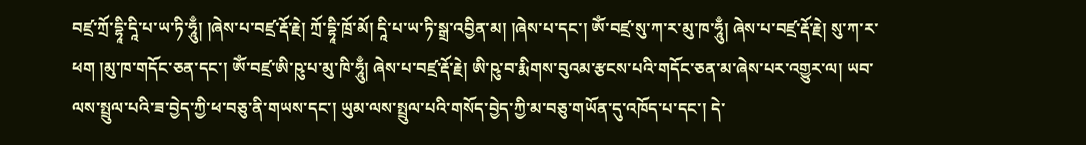བཛྲ་ཀྲོ་དྷཱི་དཱི་པ་ཡ་ཏི་ཧཱུྃ། །ཞེས་པ་བཛྲ་རྡོ་རྗེ། ཀྲོ་དྷཱི་ཁྲོ་མོ། དཱི་པ་ཡ་ཏི་སྒྲ་འབྱིན་མ། །ཞེས་པ་དང་། ཨོཾ་བཛྲ་སུ་ཀ་ར་མུ་ཁ་ཧཱུྃ། ཞེས་པ་བཛྲ་རྡོ་རྗེ། སུ་ཀ་ར་ཕག །མུ་ཁ་གདོང་ཅན་དང་། ཨོཾ་བཛྲ་ཨི་ཥུ་པ་མུ་ཁི་ཧཱུྃ། ཞེས་པ་བཛྲ་རྡོ་རྗེ། ཨི་ཥུ་བ་རྨིགས་བུའམ་རྩངས་པའི་གདོང་ཅན་མ་ཞེས་པར་འགྱུར་ལ། ཡབ་ལས་སྤྲུལ་པའི་ཟ་བྱེད་ཀྱི་ཕ་བཅུ་ནི་གཡས་དང་། ཡུམ་ལས་སྤྲུལ་པའི་གསོད་བྱེད་ཀྱི་མ་བཅུ་གཡོན་དུ་འཁོད་པ་དང་། དེ་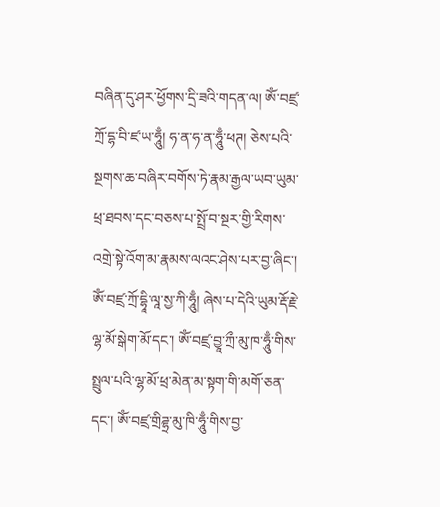བཞིན་དུ་ཤར་ཕྱོགས་དྲི་ཟའི་གདན་ལ། ཨོཾ་བཛྲ་ཀྲོ་དྷ་བི་ཛ་ཡ་ཧཱུྃ། ཧ་ན་ཧ་ན་ཧཱུྃ་ཕཊ། ཅེས་པའི་སྔགས་ཆ་བཞིར་བགོས་ཏེ་རྣམ་རྒྱལ་ཡབ་ཡུམ་ཕྲ་ཐབས་དང་བཅས་པ་སྤྲོ་བ་སྔར་གྱི་རིགས་འགྲེ་སྟེ་འོག་མ་རྣམས་ལའང་ཤེས་པར་བྱ་ཞིང་། ཨོཾ་བཛྲ་ཀྲོ་དྷཱི་ལཱ་སྱ་ཀི་ཧཱུྃ། ཞེས་པ་དེའི་ཡུམ་རྡོ་རྗེ་ལྷ་མོ་སྒེག་མོ་དང་། ཨོཾ་བཛྲ་བྱཱ་ཀྲྀ་མུ་ཁ་ཧཱུྃ་གིས་སྤྲུལ་པའི་ལྷ་མོ་ཕྲ་མེན་མ་སྟག་གི་མགོ་ཅན་དང་། ཨོཾ་བཛྲ་གྲིཌྷྲ་མུ་ཁི་ཧཱུྃ་གིས་བྱ་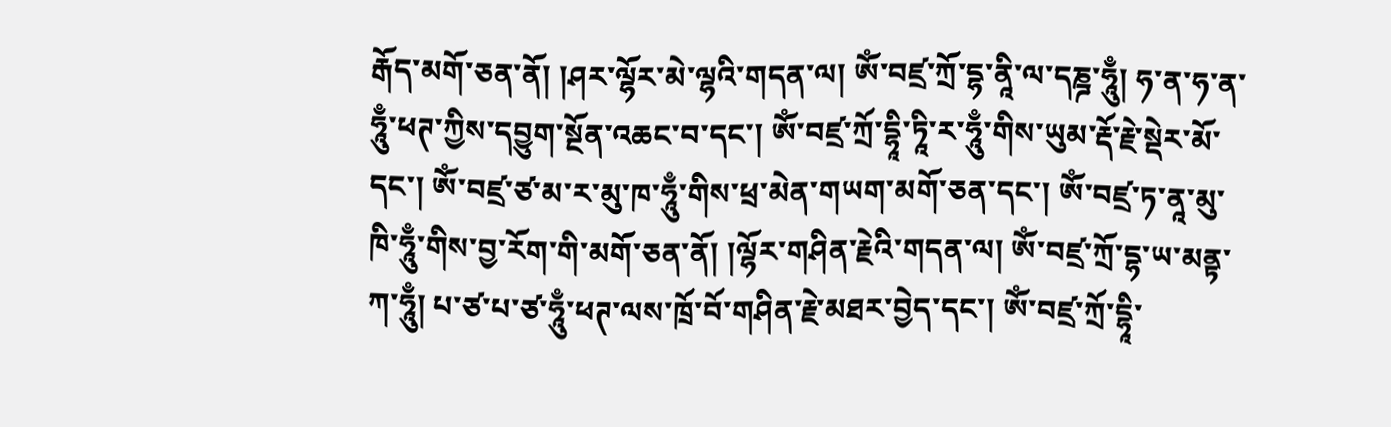རྒོད་མགོ་ཅན་ནོ། །ཤར་ལྷོར་མེ་ལྷའི་གདན་ལ། ཨོཾ་བཛྲ་ཀྲོ་དྷ་ནཱི་ལ་དཎྜ་ཧཱུྃ། ཧ་ན་ཧ་ན་ཧཱུྃ་ཕཊ་ཀྱིས་དབྱུག་སྔོན་འཆང་བ་དང་། ཨོཾ་བཛྲ་ཀྲོ་དྷཱི་ཏཱི་ར་ཧཱུྃ་གིས་ཡུམ་རྡོ་རྗེ་སྡེར་མོ་དང་། ཨོཾ་བཛྲ་ཙ་མ་ར་མུ་ཁ་ཧཱུྃ་གིས་ཕྲ་མེན་གཡག་མགོ་ཅན་དང་། ཨོཾ་བཛྲ་ཏ་ནཱ་མུ་ཁི་ཧཱུྃ་གིས་བྱ་རོག་གི་མགོ་ཅན་ནོ། །ལྷོར་གཤིན་རྗེའི་གདན་ལ། ཨོཾ་བཛྲ་ཀྲོ་དྷ་ཡ་མནྟ་ཀ་ཧཱུྃ། པ་ཙ་པ་ཙ་ཧཱུྃ་ཕཊ་ལས་ཁྲོ་བོ་གཤིན་རྗེ་མཐར་བྱེད་དང་། ཨོཾ་བཛྲ་ཀྲོ་དྷཱི་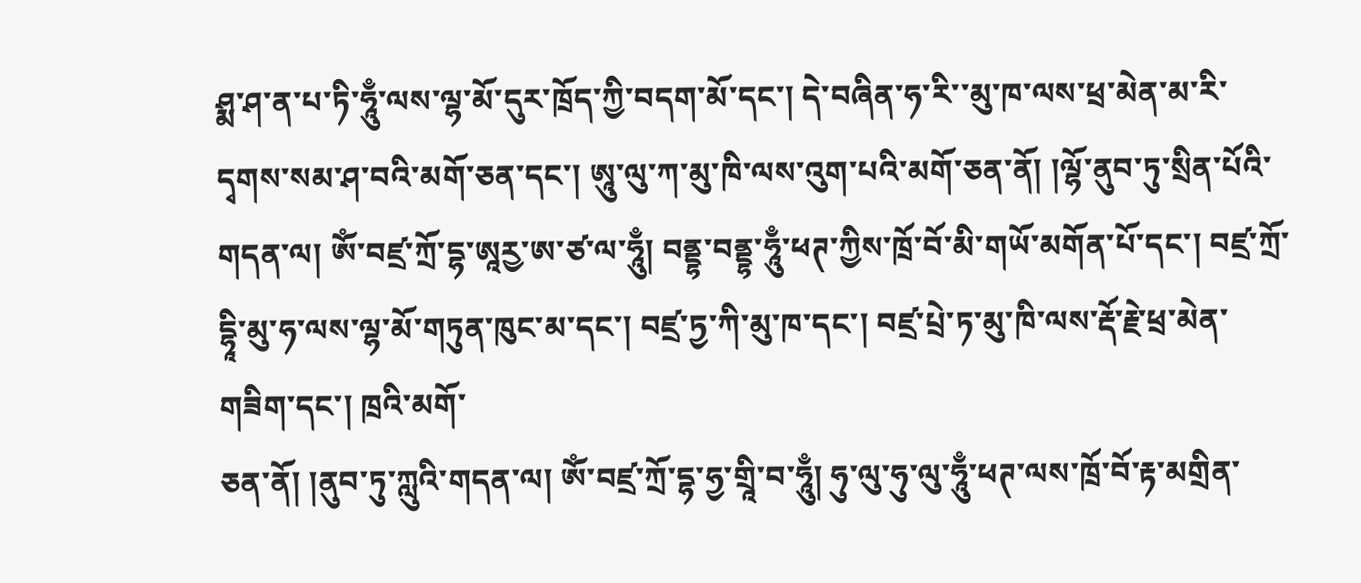ཤྨ་ཤ་ན་པ་ཏི་ཧཱུྃ་ལས་ལྷ་མོ་དུར་ཁྲོད་ཀྱི་བདག་མོ་དང་། དེ་བཞིན་ཧ་རི་་མུ་ཁ་ལས་ཕྲ་མེན་མ་རི་དྭགས་སམ་ཤ་བའི་མགོ་ཅན་དང་། ཨཱུ་ལུ་ཀ་མུ་ཁི་ལས་འུག་པའི་མགོ་ཅན་ནོ། །ལྷོ་ནུབ་ཏུ་སྲིན་པོའི་གདན་ལ། ཨོཾ་བཛྲ་ཀྲོ་དྷ་ཨཱརྱ་ཨ་ཙ་ལ་ཧཱུྃ། བནྡྷ་བནྡྷ་ཧཱུྃ་ཕཊ་ཀྱིས་ཁྲོ་བོ་མི་གཡོ་མགོན་པོ་དང་། བཛྲ་ཀྲོ་དྷཱི་མུ་ཧ་ལས་ལྷ་མོ་གཏུན་ཁུང་མ་དང་། བཛྲ་ཏྱ་ཀི་མུ་ཁ་དང་། བཛྲ་པྲེ་ཏ་མུ་ཁི་ལས་རྡོ་རྗེ་ཕྲ་མེན་གཟིག་དང་། ཁྲའི་མགོ་
ཅན་ནོ། །ནུབ་ཏུ་ཀླུའི་གདན་ལ། ཨོཾ་བཛྲ་ཀྲོ་དྷ་ཧྱ་གྲཱི་བ་ཧཱུྃ། ཧུ་ལུ་ཧུ་ལུ་ཧཱུྃ་ཕཊ་ལས་ཁྲོ་བོ་རྟ་མགྲིན་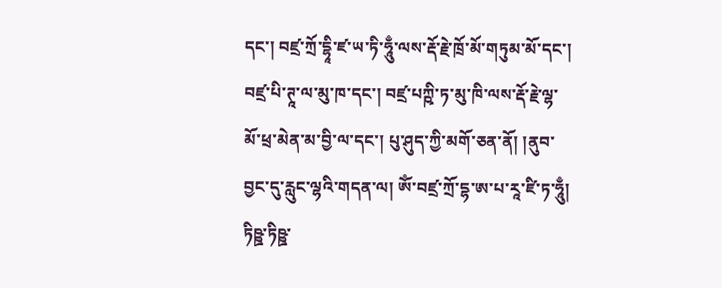དང་། བཛྲ་ཀྲོ་དྷཱི་ཛ་ཡ་ཏི་ཧཱུྃ་ལས་རྡོ་རྗེ་ཁྲོ་མོ་གཏུམ་མོ་དང་། བཛྲ་པི་ཊཱ་ལ་མུ་ཁ་དང་། བཛྲ་པཀྵི་ཏ་མུ་ཁི་ལས་རྡོ་རྗེ་ལྷ་མོ་ཕྲ་མེན་མ་བྱི་ལ་དང་། པུ་ཤུད་ཀྱི་མགོ་ཅན་ནོ། །ནུབ་བྱང་དུ་རླུང་ལྷའི་གདན་ལ། ཨོཾ་བཛྲ་ཀྲོ་དྷ་ཨ་པ་རཱ་ཛི་ཏ་ཧཱུྃ། ཏིཥྛ་ཏིཥྛ་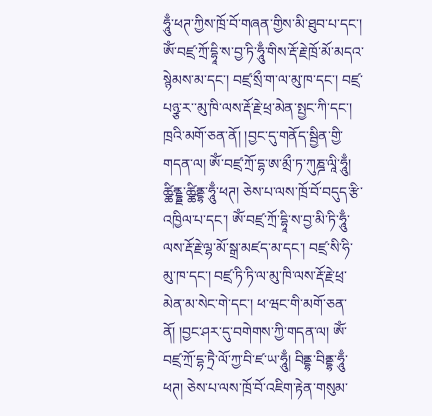ཧཱུྃ་ཕཊ་ཀྱིས་ཁྲོ་བོ་གཞན་གྱིས་མི་ཐུབ་པ་དང་། ཨོཾ་བཛྲ་ཀྲོ་དྷཱི་ས་བྱ་ཏི་ཧཱུྃ་གིས་རྡོ་རྗེ་ཁྲོ་མོ་མདའ་སྙེམས་མ་དང་། བཛྲ་སྲྀ་ག་ལ་མུ་ཁ་དང་། བཛྲ་པཉྩ་ར་་མུ་ཁི་ལས་རྡོ་རྗེ་ཕྲ་མེན་སྤྱང་ཀི་དང་། ཁྲའི་མགོ་ཅན་ནོ། །བྱང་དུ་གནོད་སྦྱིན་གྱི་གདན་ལ། ཨོཾ་བཛྲ་ཀྲོ་དྷ་ཨ་མྲྀ་ཏ་ཀུཎྜ་ལཱི་ཧཱུྃ། ཚྪིནྡྷྡ་ཚྪིནྡྷ་ཧཱུྃ་ཕཊ། ཅེས་པ་ལས་ཁྲོ་བོ་བདུད་རྩི་འཁྱིལ་པ་དང་། ཨོཾ་བཛྲ་ཀྲོ་དྷཱི་ས་བྱ་མི་ཏི་ཧཱུྃ་ལས་རྡོ་རྗེ་ལྷ་མོ་སྒྲ་མཛད་མ་དང་། བཛྲ་སི་ཧི་མུ་ཁ་དང་། བཛྲ་ཏི་ཏི་ལ་མུ་ཁི་ལས་རྡོ་རྗེ་ཕྲ་མེན་མ་སེང་གེ་དང་། ཕ་ཝང་གི་མགོ་ཅན་ནོ། །བྱང་ཤར་དུ་བགེགས་ཀྱི་གདན་ལ། ཨོཾ་བཛྲ་ཀྲོ་དྷ་ཏྲཻ་ལོ་ཀྱ་བི་ཛ་ཡ་ཧཱུྃ། བིནྡྷ་བིནྡྷ་ཧཱུྃ་ཕཊ། ཅེས་པ་ལས་ཁྲོ་བོ་འཇིག་རྟེན་གསུམ་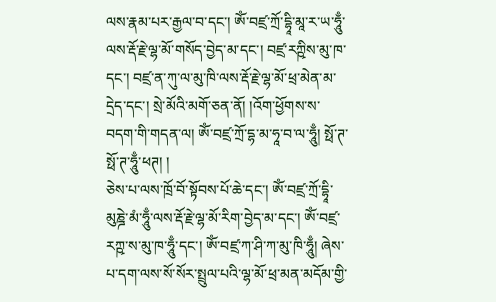ལས་རྣམ་པར་རྒྱལ་བ་དང་། ཨོཾ་བཛྲ་ཀྲོ་དྷཱི་མཱ་ར་ཡ་ཧཱུྃ་ལས་རྡོ་རྗེ་ལྷ་མོ་གསོད་བྱེད་མ་དང་། བཛྲ་རཀྵིས་མུ་ཁ་དང་། བཛྲ་ན་ཀུ་ལ་མུ་ཁི་ལས་རྡོ་རྗེ་ལྷ་མོ་ཕྲ་མེན་མ་དྲེད་དང་། སྲེ་མོའི་མགོ་ཅན་ནོ། །འོག་ཕྱོགས་ས་བདག་གི་གདན་ལ། ཨོཾ་བཛྲ་ཀྲོ་དྷ་མ་ཧཱ་བ་ལ་ཧཱུྃ། སྥོ་ཊ་སྥོ་ཊ་ཧཱུྃ་ཕཊ། །
ཅེས་པ་ལས་ཁྲོ་བོ་སྟོབས་པོ་ཆེ་དང་། ཨོཾ་བཛྲ་ཀྲོ་དྷཱི་མུཎྜེ་མཾ་ཧཱུྃ་ལས་རྡོ་རྗེ་ལྷ་མོ་རིག་བྱེད་མ་དང་། ཨོཾ་བཛྲ་རཀྵ་ས་མུ་ཁ་ཧཱུྃ་དང་། ཨོཾ་བཛྲ་ཀ་ཤི་ཀ་མུ་ཁི་ཧཱུྃ། ཞེས་པ་དག་ལས་སོ་སོར་སྤྲུལ་པའི་ལྷ་མོ་ཕྲ་མན་མདོམ་གྱི་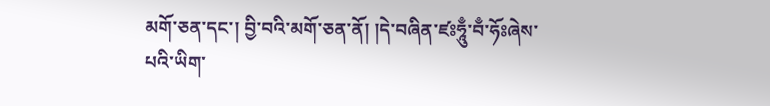མགོ་ཅན་དང་། བྱི་བའི་མགོ་ཅན་ནོ། །དེ་བཞིན་ཛཿཧཱུྃ་བྃ་ཧོཿཞེས་པའི་ཡིག་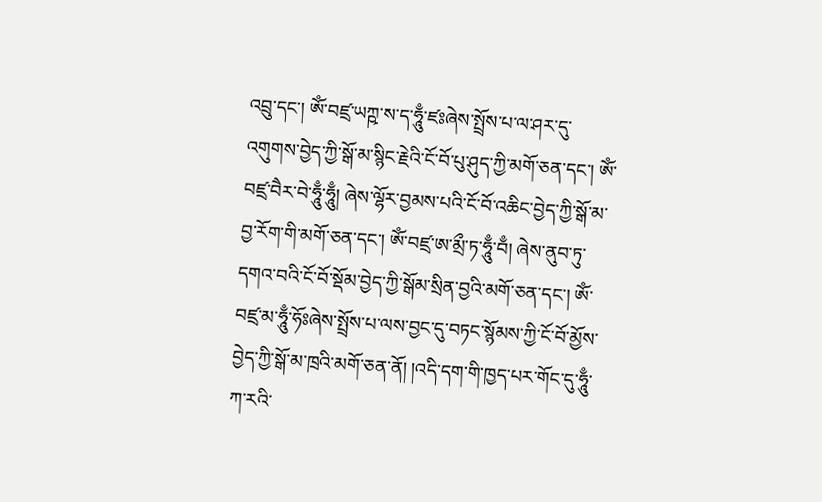འབྲུ་དང་། ཨོཾ་བཛྲ་ཡཀྵ་ས་ད་ཧཱུྃ་ཛཿཞེས་སྤྲོས་པ་ལ་ཤར་དུ་འགུགས་བྱེད་ཀྱི་སྒོ་མ་སྙིང་རྗེའི་ངོ་བོ་པུ་ཤུད་ཀྱི་མགོ་ཅན་དང་། ཨོཾ་བཛྲ་བཻར་བེ་ཧཱུྃ་ཧཱུྃ། ཞེས་ལྷོར་བྱམས་པའི་ངོ་བོ་འཆིང་བྱེད་ཀྱི་སྒོ་མ་བྱ་རོག་གི་མགོ་ཅན་དང་། ཨོཾ་བཛྲ་ཨ་མྲྀ་ཏ་ཧཱུྃ་བྃ། ཞེས་ནུབ་ཏུ་དགའ་བའི་ངོ་བོ་སྡོམ་བྱེད་ཀྱི་སྒོམ་སྲིན་བྱའི་མགོ་ཅན་དང་། ཨོཾ་བཛྲ་མ་ཧཱུྃ་ཧོཿཞེས་སྤྲོས་པ་ལས་བྱང་དུ་བཏང་སྙོམས་ཀྱི་ངོ་བོ་མྱོས་བྱེད་ཀྱི་སྒོ་མ་ཁྲའི་མགོ་ཅན་ནོ། །འདི་དག་གི་ཁྱད་པར་གོང་དུ་ཧཱུྃ་ཀ་རའི་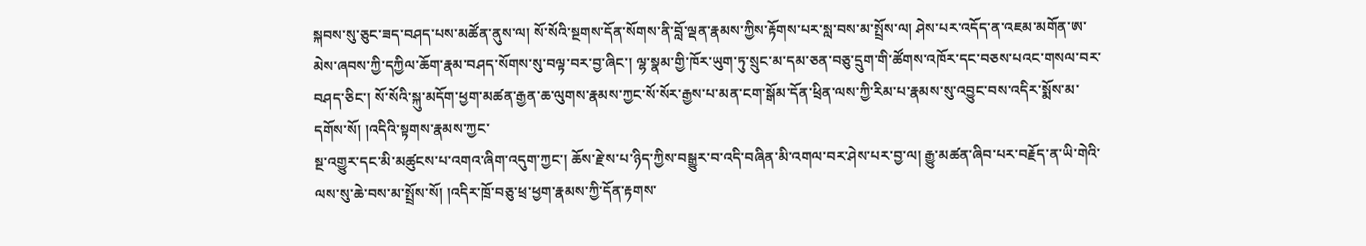སྐབས་སུ་ཅུང་ཟད་བཤད་པས་མཚོན་ནུས་ལ། སོ་སོའི་སྔགས་དོན་སོགས་ནི་བློ་ལྡན་རྣམས་ཀྱིས་རྟོགས་པར་སླ་བས་མ་སྤྲོས་ལ། ཤེས་པར་འདོད་ན་འཇམ་མགོན་ཨ་མེས་ཞབས་ཀྱི་དཀྱིལ་ཆོག་རྣམ་བཤད་སོགས་སུ་བལྟ་བར་བྱ་ཞིང་། ལྷ་སྣམ་གྱི་ཁོར་ཡུག་ཏུ་སྲུང་མ་དམ་ཅན་བཅུ་དྲུག་གི་ཚོགས་འཁོར་དང་བཅས་པའང་གསལ་བར་བཤད་ཅིང་། སོ་སོའི་སྐུ་མདོག་ཕྱག་མཚན་རྒྱན་ཆ་ལུགས་རྣམས་ཀྱང་སོ་སོར་རྒྱས་པ་མན་ངག་སྒོམ་དོན་ཕྲིན་ལས་ཀྱི་རིམ་པ་རྣམས་སུ་འབྱུང་བས་འདིར་སྨོས་མ་དགོས་སོ། །འདིའི་སྟགས་རྣམས་ཀྱང་
སྔ་འགྱུར་དང་མི་མཚུངས་པ་འགའ་ཞིག་འདུག་ཀྱང་། ཆོས་རྗེ་ས་པ་ཉིད་ཀྱིས་བསྒྱུར་བ་འདི་བཞིན་མི་འགལ་བར་ཤེས་པར་བྱ་ལ། རྒྱུ་མཚན་ཞིབ་པར་བརྗོད་ན་ཡི་གེའི་ལས་སུ་ཆེ་བས་མ་སྤྲོས་སོ། །འདིར་ཁྲོ་བཅུ་ཕྲ་ཕྱག་རྣམས་ཀྱི་དོན་རྟགས་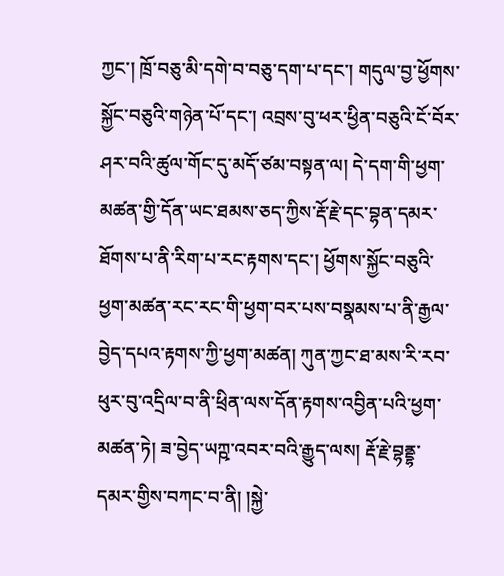ཀྱང་། ཁྲོ་བཅུ་མི་དགེ་བ་བཅུ་དག་པ་དང་། གདུལ་བྱ་ཕྱོགས་སྐྱོང་བཅུའི་གཉེན་པོ་དང་། འབྲས་བུ་ཕར་ཕྱིན་བཅུའི་ངོ་བོར་ཤར་བའི་ཚུལ་གོང་དུ་མདོ་ཙམ་བསྟན་ལ། དེ་དག་གི་ཕྱག་མཚན་གྱི་དོན་ཡང་ཐམས་ཅད་ཀྱིས་རྡོ་རྗེ་དང་བྷན་དམར་ཐོགས་པ་ནི་རིག་པ་རང་རྟགས་དང་། ཕྱོགས་སྐྱོང་བཅུའི་ཕྱག་མཚན་རང་རང་གི་ཕྱག་བར་པས་བསྣམས་པ་ནི་རྒྱལ་བྱེད་དཔའ་རྟགས་ཀྱི་ཕྱག་མཚན། ཀུན་ཀྱང་ཐ་མས་རི་རབ་ཕུར་བུ་འདྲིལ་བ་ནི་ཕྲིན་ལས་དོན་རྟགས་འབྱིན་པའི་ཕྱག་མཚན་ཏེ། ཟ་བྱེད་ཡཀྵ་འབར་བའི་རྒྱུད་ལས། རྡོ་རྗེ་བྷནྡྷ་དམར་གྱིས་བཀང་བ་ནི། །སྐྱེ་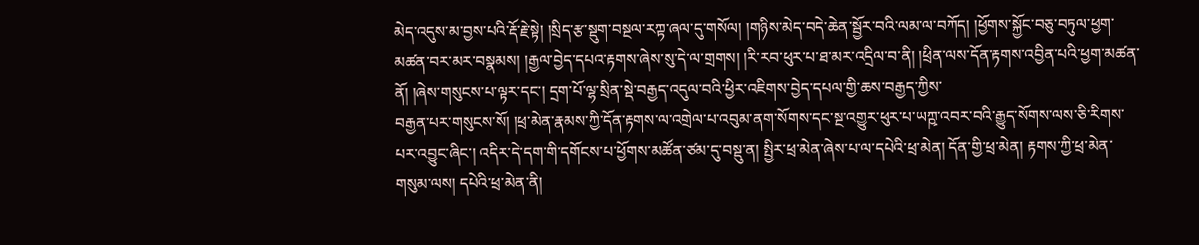མེད་འདུས་མ་བྱས་པའི་རྡོ་རྗེ་སྟེ། །སྲིད་རྩ་སྡུག་བསྔལ་རཀྟ་ཞལ་དུ་གསོལ། །གཉིས་མེད་བདེ་ཆེན་སྦྱོར་བའི་ལམ་ལ་བཀོད། །ཕྱོགས་སྐྱོང་བཅུ་བཏུལ་ཕྱག་མཚན་བར་མར་བསྣམས། །རྒྱལ་བྱེད་དཔའ་རྟགས་ཞེས་སུ་དེ་ལ་གྲགས། །རི་རབ་ཕུར་པ་ཐ་མར་འདྲིལ་བ་ནི། །ཕྲིན་ལས་དོན་རྟགས་འབྱིན་པའི་ཕྱག་མཚན་ནོ། །ཞེས་གསུངས་པ་ལྟར་དང་། དྲག་པོ་ལྷ་སྲིན་སྡེ་བརྒྱད་འདུལ་བའི་ཕྱིར་འཇིགས་བྱེད་དཔལ་གྱི་ཆས་བརྒྱད་ཀྱིས་
བརྒྱན་པར་གསུངས་སོ། །ཕྲ་མེན་རྣམས་ཀྱི་དོན་རྟགས་ལ་འགྲེལ་པ་འབུམ་ནག་སོགས་དང་སྔ་འགྱུར་ཕུར་པ་ཡཀྵ་འབར་བའི་རྒྱུད་སོགས་ལས་ཅི་རིགས་པར་འབྱུང་ཞིང་། འདིར་དེ་དག་གི་དགོངས་པ་ཕྱོགས་མཚོན་ཙམ་དུ་བསྡུ་ན། སྤྱིར་ཕྲ་མེན་ཞེས་པ་ལ་དཔེའི་ཕྲ་མེན། དོན་གྱི་ཕྲ་མེན། རྟགས་ཀྱི་ཕྲ་མེན་གསུམ་ལས། དཔེའི་ཕྲ་མེན་ནི།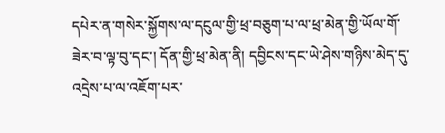དཔེར་ན་གསེར་སྐྱོགས་ལ་དངུལ་གྱི་ཕྲ་བཅུག་པ་ལ་ཕྲ་མེན་གྱི་ཡོལ་གོ་ཟེར་བ་ལྟ་བུ་དང་། དོན་གྱི་ཕྲ་མེན་ནི། དབྱིངས་དང་ཡེ་ཤེས་གཉིས་མེད་དུ་འདྲེས་པ་ལ་འཇོག་པར་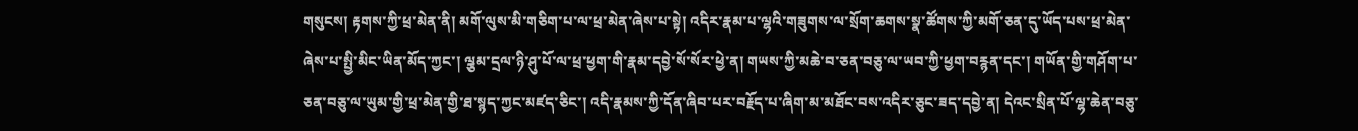གསུངས། རྟགས་ཀྱི་ཕྲ་མེན་ནི། མགོ་ལུས་མི་གཅིག་པ་ལ་ཕྲ་མེན་ཞེས་པ་སྟེ། འདིར་རྣམ་པ་ལྷའི་གཟུགས་ལ་སྲོག་ཆགས་སྣ་ཚོགས་ཀྱི་མགོ་ཅན་དུ་ཡོད་པས་ཕྲ་མེན་ཞེས་པ་སྤྱི་མིང་ཡིན་མོད་ཀྱང་། ལྕམ་དྲལ་ཉི་ཤུ་པོ་ལ་ཕྲ་ཕྱག་གི་རྣམ་དབྱེ་སོ་སོར་ཕྱེ་ན། གཡས་ཀྱི་མཆེ་བ་ཅན་བཅུ་ལ་ཡབ་ཀྱི་ཕྱག་བརྙན་དང་། གཡོན་གྱི་གཤོག་པ་ཅན་བཅུ་ལ་ཡུམ་གྱི་ཕྲ་མེན་གྱི་ཐ་སྙད་ཀྱང་མཛད་ཅིང་། འདི་རྣམས་ཀྱི་དོན་ཞིབ་པར་བརྗོད་པ་ཞིག་མ་མཐོང་བས་འདིར་ཅུང་ཟད་དབྱེ་ན། དེའང་སྲིན་པོ་ལྷ་ཆེན་བཅུ་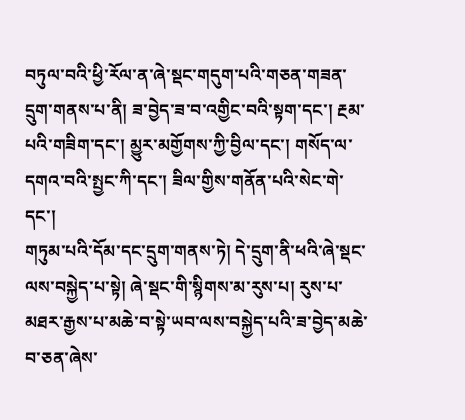བཏུལ་བའི་ཕྱི་རོལ་ན་ཞེ་སྡང་གདུག་པའི་གཅན་གཟན་དྲུག་གནས་པ་ནི། ཟ་བྱེད་ཟ་བ་འགྱིང་བའི་སྟག་དང་། རྔམ་པའི་གཟིག་དང་། མྱུར་མགྱོགས་ཀྱི་བྱིལ་དང་། གསོད་ལ་དགའ་བའི་སྤྱང་ཀི་དང་། ཟིལ་གྱིས་གནོན་པའི་སེང་གེ་དང་།
གཏུམ་པའི་དོམ་དང་དྲུག་གནས་ཏེ། དེ་དྲུག་ནི་ཕའི་ཞེ་སྡང་ལས་བསྐྱེད་པ་སྟེ། ཞེ་སྡང་གི་སྙིགས་མ་རུས་པ། རུས་པ་མཐར་རྒྱས་པ་མཆེ་བ་སྟེ་ཡབ་ལས་བསྐྱེད་པའི་ཟ་བྱེད་མཆེ་བ་ཅན་ཞེས་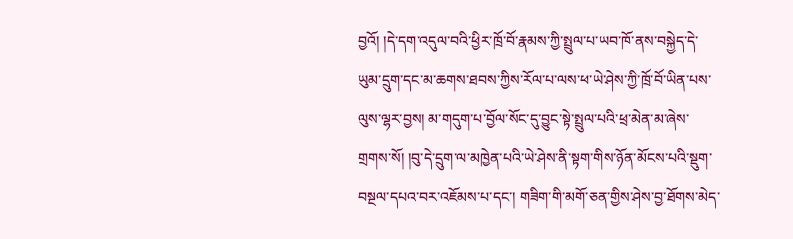བྱའོ། །དེ་དག་འདུལ་བའི་ཕྱིར་ཁྲོ་བོ་རྣམས་ཀྱི་སྤྲུལ་པ་ཡབ་ཁོ་ནས་བསྐྱེད་དེ་ཡུམ་དྲུག་དང་མ་ཆགས་ཐབས་ཀྱིས་རོལ་པ་ལས་ཕ་ཡེ་ཤེས་ཀྱི་ཁྲོ་བོ་ཡིན་པས་ལུས་ལྷར་བྱས། མ་གདུག་པ་བྱོལ་སོང་དུ་བྱུང་སྟེ་སྤྲུལ་པའི་ཕྲ་མེན་མ་ཞེས་གྲགས་སོ། །བུ་དེ་དྲུག་ལ་མཁྱེན་པའི་ཡེ་ཤེས་ནི་སྟག་གིས་ཉོན་མོངས་པའི་སྡུག་བསྔལ་དཔའ་བར་འཇོམས་པ་དང་། གཟིག་གི་མགོ་ཅན་གྱིས་ཤེས་བྱ་ཐོགས་མེད་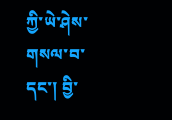ཀྱི་ཡེ་ཤེས་གསལ་བ་དང་། བྱི་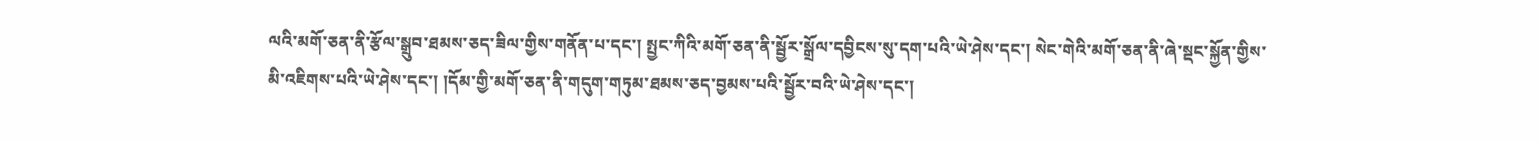ལའི་མགོ་ཅན་ནི་རྩོལ་སྒྲུབ་ཐམས་ཅད་ཟིལ་གྱིས་གནོན་པ་དང་། སྤྱང་ཀིའི་མགོ་ཅན་ནི་སྦྱོར་སྒྲོལ་དབྱིངས་སུ་དག་པའི་ཡེ་ཤེས་དང་། སེང་གེའི་མགོ་ཅན་ནི་ཞེ་སྡང་སྐྱོན་གྱིས་མི་འཇིགས་པའི་ཡེ་ཤེས་དང་། །དོམ་གྱི་མགོ་ཅན་ནི་གདུག་གཏུམ་ཐམས་ཅད་བྱམས་པའི་སྦྱོར་བའི་ཡེ་ཤེས་དང་།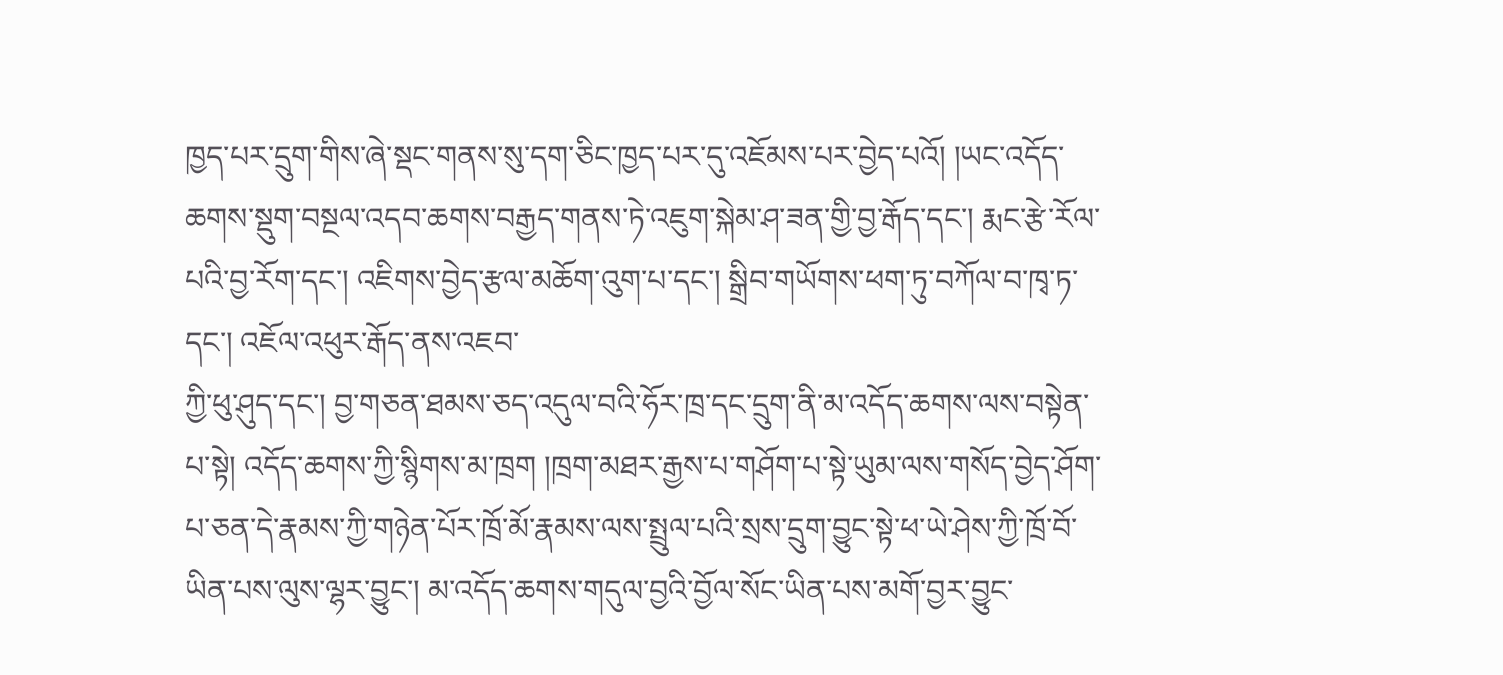ཁྱད་པར་དྲུག་གིས་ཞེ་སྡང་གནས་སུ་དག་ཅིང་ཁྱད་པར་དུ་འཇོམས་པར་བྱེད་པའོ། །ཡང་འདོད་ཆགས་སྡུག་བསྔལ་འདབ་ཆགས་བརྒྱད་གནས་ཏེ་འཇུག་སྐེམ་ཤ་ཟན་གྱི་བྱ་རྒོད་དང་། རྨང་རྩེ་རོལ་པའི་བྱ་རོག་དང་། འཇིགས་བྱེད་རྩལ་མཆོག་འུག་པ་དང་། སྒྲིབ་གཡོགས་ཕག་ཏུ་བཀོལ་བ་ཁྭ་ཏ་དང་། འཇོལ་འཕུར་རྒོད་ནས་འཇབ་
ཀྱི་ཕུ་ཤུད་དང་། བྱ་གཅན་ཐམས་ཅད་འདུལ་བའི་ཧོར་ཁྲ་དང་དྲུག་ནི་མ་འདོད་ཆགས་ལས་བསྟེན་པ་སྟེ། འདོད་ཆགས་ཀྱི་སྙིགས་མ་ཁྲག །ཁྲག་མཐར་རྒྱས་པ་གཤོག་པ་སྟེ་ཡུམ་ལས་གསོད་བྱེད་ཤོག་པ་ཅན་དེ་རྣམས་ཀྱི་གཉེན་པོར་ཁྲོ་མོ་རྣམས་ལས་སྤྲུལ་པའི་སྲས་དྲུག་བྱུང་སྟེ་ཕ་ཡེ་ཤེས་ཀྱི་ཁྲོ་བོ་ཡིན་པས་ལུས་ལྷར་བྱུང་། མ་འདོད་ཆགས་གདུལ་བྱའི་བྱོལ་སོང་ཡིན་པས་མགོ་བྱར་བྱུང་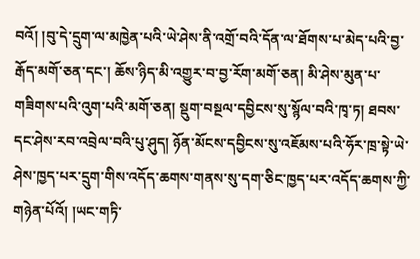བའོ། །བུ་དེ་དྲུག་ལ་མཁྱེན་པའི་ཡེ་ཤེས་ནི་འགྲོ་བའི་དོན་ལ་ཐོགས་པ་མེད་པའི་བྱ་རྒོད་མགོ་ཅན་དང་། ཆོས་ཉིད་མི་འགྱུར་བ་བྱ་རོག་མགོ་ཅན། མི་ཤེས་མུན་པ་གཟིགས་པའི་འུག་པའི་མགོ་ཅན། སྡུག་བསྔལ་དབྱིངས་སུ་སྙོལ་བའི་ཁྭ་ཏ། ཐབས་དང་ཤེས་རབ་འབྲེལ་བའི་པུ་ཤུད། ཉོན་མོངས་དབྱིངས་སུ་འཇོམས་པའི་ཧོར་ཁྲ་སྟེ་ཡེ་ཤེས་ཁྱད་པར་དྲུག་གིས་འདོད་ཆགས་གནས་སུ་དག་ཅིང་ཁྱད་པར་འདོད་ཆགས་ཀྱི་གཉེན་པོའོ། །ཡང་གཏི་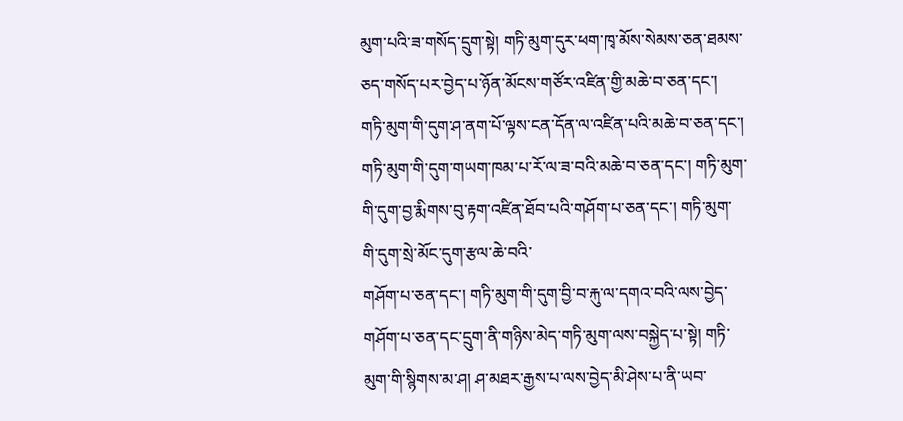མུག་པའི་ཟ་གསོད་དྲུག་སྟེ། གཏི་མུག་དུར་ཕག་ཁྭ་མོས་སེམས་ཅན་ཐམས་ཅད་གསོད་པར་བྱེད་པ་ཉོན་མོངས་གཙོར་འཛིན་གྱི་མཆེ་བ་ཅན་དང་། གཏི་མུག་གི་དུག་ཤ་ནག་པོ་ལྟས་ངན་དོན་ལ་འཛིན་པའི་མཆེ་བ་ཅན་དང་། གཏི་མུག་གི་དུག་གཡག་ཁམ་པ་རོ་ལ་ཟ་བའི་མཆེ་བ་ཅན་དང་། གཏི་མུག་གི་དུག་བྱ་རྨིགས་བུ་རྟག་འཛིན་ཐོབ་པའི་གཤོག་པ་ཅན་དང་། གཏི་མུག་གི་དུག་སྲེ་མོང་དུག་རྩལ་ཆེ་བའི་
གཤོག་པ་ཅན་དང་། གཏི་མུག་གི་དུག་བྱི་བ་རྐུ་ལ་དགའ་བའི་ལས་བྱེད་གཤོག་པ་ཅན་དང་དྲུག་ནི་གཉིས་མེད་གཏི་མུག་ལས་བསྐྱེད་པ་སྟེ། གཏི་མུག་གི་སྙིགས་མ་ཤ། ཤ་མཐར་རྒྱས་པ་ལས་བྱེད་མི་ཤེས་པ་ནི་ཡབ་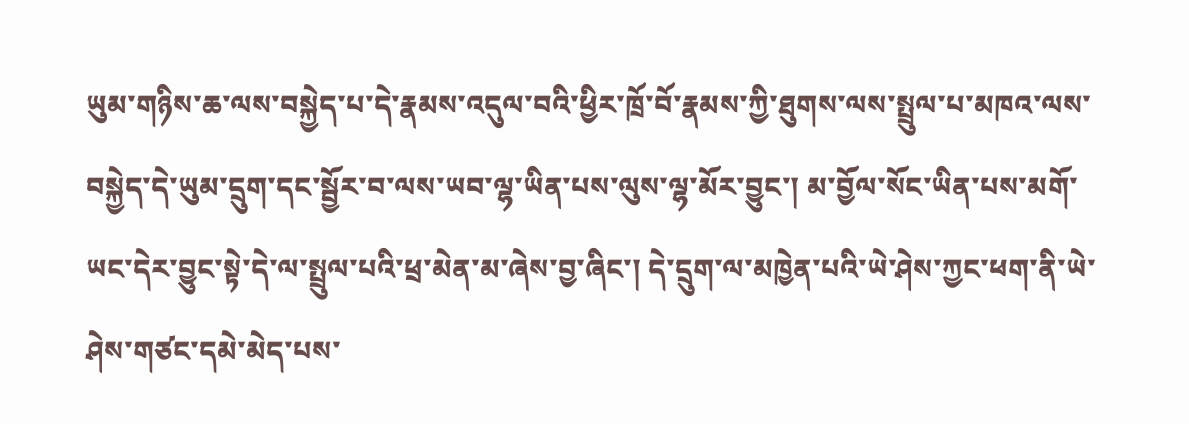ཡུམ་གཉིས་ཆ་ལས་བསྐྱེད་པ་དེ་རྣམས་འདུལ་བའི་ཕྱིར་ཁྲོ་བོ་རྣམས་ཀྱི་ཐུགས་ལས་སྤྲུལ་པ་མཁའ་ལས་བསྐྱེད་དེ་ཡུམ་དྲུག་དང་སྦྱོར་བ་ལས་ཡབ་ལྷ་ཡིན་པས་ལུས་ལྷ་མོར་བྱུང་། མ་བྱོལ་སོང་ཡིན་པས་མགོ་ཡང་དེར་བྱུང་སྟེ་དེ་ལ་སྤྲུལ་པའི་ཕྲ་མེན་མ་ཞེས་བྱ་ཞིང་། དེ་དྲུག་ལ་མཁྱེན་པའི་ཡེ་ཤེས་ཀྱང་ཕག་ནི་ཡེ་ཤེས་གཙང་དམེ་མེད་པས་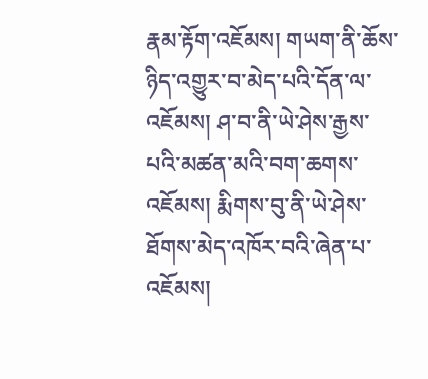རྣམ་རྟོག་འཇོམས། གཡག་ནི་ཆོས་ཉིད་འགྱུར་བ་མེད་པའི་དོན་ལ་འཇོམས། ཤ་བ་ནི་ཡེ་ཤེས་རྒྱས་པའི་མཚན་མའི་བག་ཆགས་འཇོམས། རྨིགས་བུ་ནི་ཡེ་ཤེས་ཐོགས་མེད་འཁོར་བའི་ཞེན་པ་འཇོམས།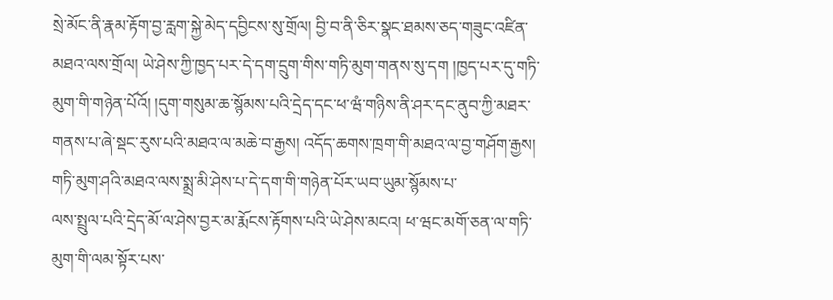སྲེ་མོང་ནི་རྣམ་རྟོག་བྱ་རླག་སྐྱེ་མེད་དབྱིངས་སུ་གྲོལ། བྱི་བ་ནི་ཅིར་སྣང་ཐམས་ཅད་གཟུང་འཛིན་མཐའ་ལས་གྲོལ། ཡེ་ཤེས་ཀྱི་ཁྱད་པར་དེ་དག་དྲུག་གིས་གཏི་མུག་གནས་སུ་དག །ཁྱད་པར་དུ་གཏི་མུག་གི་གཉེན་པོའོ། །དུག་གསུམ་ཆ་སྙོམས་པའི་དྲེད་དང་ཕ་ཝཾ་གཉིས་ནི་ཤར་དང་ནུབ་ཀྱི་མཐར་གནས་པ་ཞེ་སྡང་རུས་པའི་མཐའ་ལ་མཆེ་བ་རྒྱས། འདོད་ཆགས་ཁྲག་གི་མཐའ་ལ་བྱ་གཤོག་རྒྱས། གཏི་མུག་ཤའི་མཐའ་ལས་སྨྲ་མི་ཤེས་པ་དེ་དག་གི་གཉེན་པོར་ཡབ་ཡུམ་སྙོམས་པ་
ལས་སྤྲུལ་པའི་དྲེད་མོ་ལ་ཤེས་བྱར་མ་རྨོངས་རྟོགས་པའི་ཡེ་ཤེས་མངའ། ཕ་ཝང་མགོ་ཅན་ལ་གཏི་མུག་གི་ལམ་སྟོར་པས་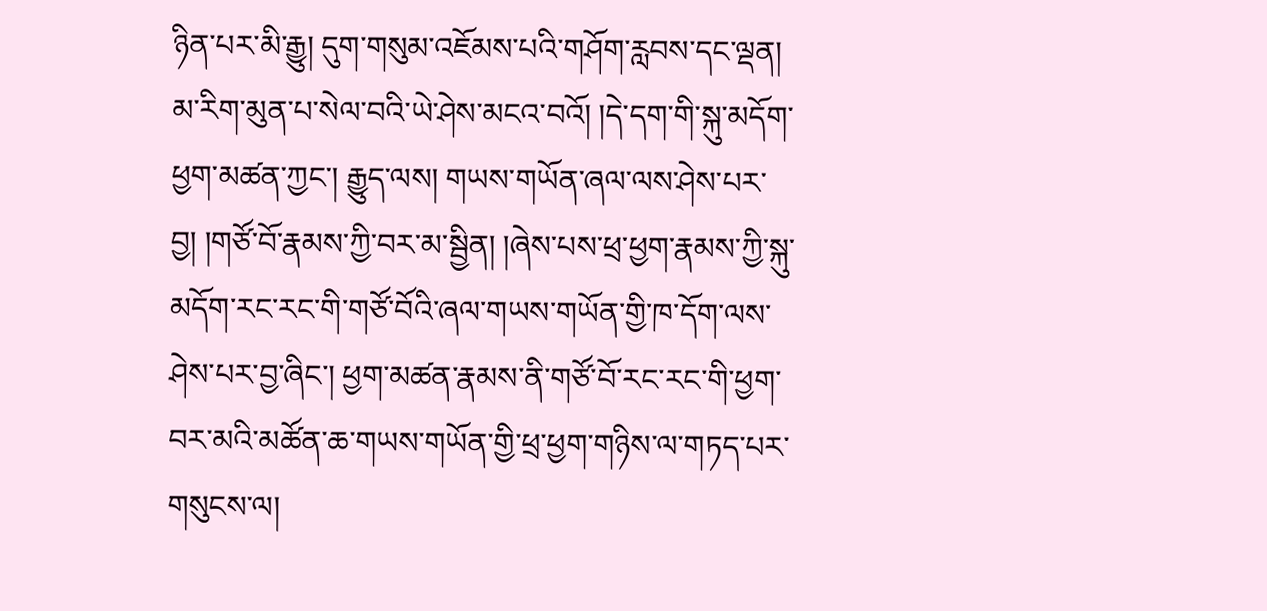ཉིན་པར་མི་རྒྱུ། དུག་གསུམ་འཇོམས་པའི་གཤོག་རླབས་དང་ལྡན། མ་རིག་མུན་པ་སེལ་བའི་ཡེ་ཤེས་མངའ་བའོ། །དེ་དག་གི་སྐུ་མདོག་ཕྱག་མཚན་ཀྱང་། རྒྱུད་ལས། གཡས་གཡོན་ཞལ་ལས་ཤེས་པར་བྱ། །གཙོ་བོ་རྣམས་ཀྱི་བར་མ་སྦྱིན། །ཞེས་པས་ཕྲ་ཕྱག་རྣམས་ཀྱི་སྐུ་མདོག་རང་རང་གི་གཙོ་བོའི་ཞལ་གཡས་གཡོན་གྱི་ཁ་དོག་ལས་ཤེས་པར་བྱ་ཞིང་། ཕྱག་མཚན་རྣམས་ནི་གཙོ་བོ་རང་རང་གི་ཕྱག་བར་མའི་མཚོན་ཆ་གཡས་གཡོན་གྱི་ཕྲ་ཕྱག་གཉིས་ལ་གཏད་པར་གསུངས་ལ།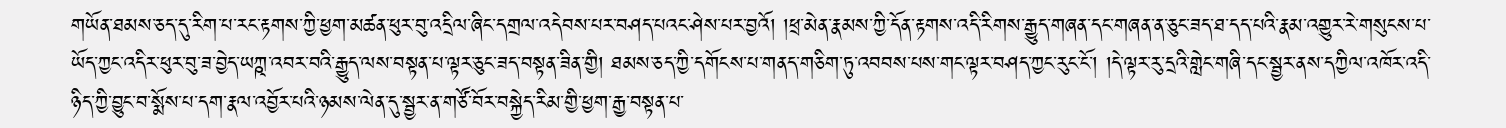གཡོན་ཐམས་ཅད་དུ་རིག་པ་རང་རྟགས་ཀྱི་ཕྱག་མཚན་ཕུར་བུ་འདྲིལ་ཞིང་དགྲལ་འདེབས་པར་བཤད་པའང་ཤེས་པར་བྱའོ། །ཕྲ་མེན་རྣམས་ཀྱི་དོན་རྟགས་འདི་རིགས་རྒྱུད་གཞན་དང་གཞན་ན་ཅུང་ཟད་ཐ་དད་པའི་རྣམ་འགྱུར་རེ་གསུངས་པ་ཡོད་ཀྱང་འདིར་ཕུར་བུ་ཟ་བྱེད་ཡཀྵ་འབར་བའི་རྒྱུད་ལས་བསྟན་པ་ལྟར་ཅུང་ཟད་བསྟན་ཟིན་གྱི། ཐམས་ཅད་ཀྱི་དགོངས་པ་གནད་གཅིག་ཏུ་འབབས་པས་གང་ལྟར་བཤད་ཀྱང་རུང་ངོ་། །དེ་ལྟར་རུ་དྲའི་གླེང་གཞི་དང་སྦྱར་ནས་དཀྱིལ་འཁོར་འདི་ཉིད་ཀྱི་བྱུང་བ་སྨོས་པ་དག་རྣལ་འབྱོར་པའི་ཉམས་ལེན་དུ་སྦྱར་ན་གཙོ་བོར་བསྐྱེད་རིམ་གྱི་ཕྱག་རྒྱ་བསྟན་པ་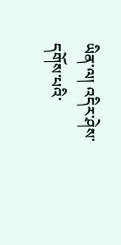ཡིན་ལ། འདིར་ཤེས་དགོས་པའི་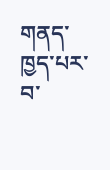གནད་ཁྱད་པར་བ་